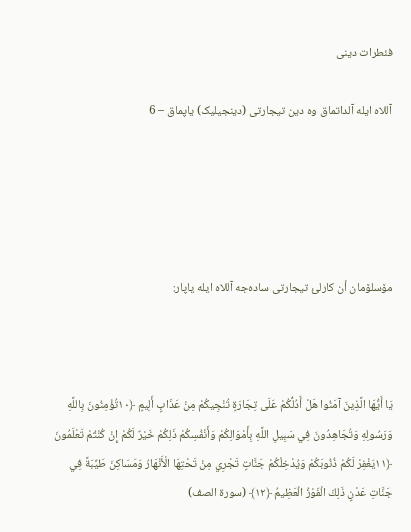فئطرات دینی

آللاە ایلە آلداتماق وە دین تیجارتی (دینجیلیک) یاپماق – 6





مۆسلۆمان أن کارلئ تیجارتی سادەجە آللاە ایلە یاپار:



يَا أَيُّهَا الَّذِينَ آمَنُوا هَلْ أَدُلُّكُمْ عَلَى تِجَارَةٍ تُنْجِيكُمْ مِنْ عَذَابٍ أَلِيمٍ ﴿۱۰تُؤْمِنُونَ بِاللَّهِ وَرَسُولِهِ وَتُجَاهِدُونَ فِي سَبِيلِ اللَّهِ بِأَمْوَالِكُمْ وَأَنْفُسِكُمْ ذَلِكُمْ خَيْرٌ لَكُمْ إِنْ كُنْتُمْ تَعْلَمُونَ ﴿۱۱يَغْفِرْ لَكُمْ ذُنُوبَكُمْ وَيُدْخِلْكُمْ جَنَّاتٍ تَجْرِي مِنْ تَحْتِهَا الْأَنْهَارُ وَمَسَاكِنَ طَيِّبَةً فِي جَنَّاتِ عَدْنٍ ذَلِكَ الْفَوْزُ الْعَظِيمُ ﴿۱۲﴾ (سورة الصف)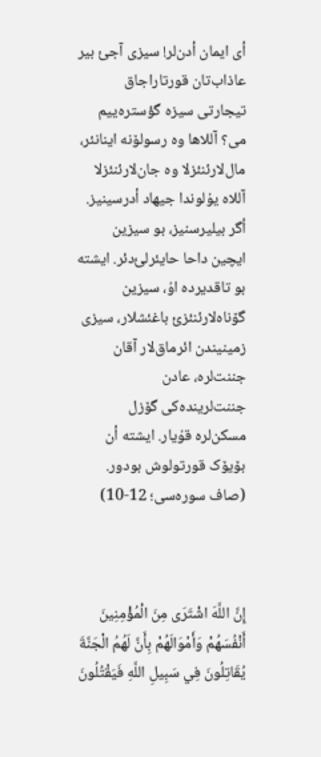أی ایمان أدن‌لر! سیزی آجئ بیر عاذاب‌تان قورتاراجاق تیجارتی سیزە گؤسترەییم می؟ آللاها وە رسولۆنە اینانئر، مال‌لارئنئزلا وە جان‌لارئنئزلا آللاە یۇلوندا جیهاد أدرسینیز. أگر بیلیرسنیز، بو سیزین ایچین داحا حایئرلئ‌دئر. ایشتە بو تاقدیردە اۇ، سیزین گۆناەلارئنئزئ باغئشلار، سیزی زمینیندن ائرماق‌لار آقان جننت‌لرە، عادن جننت‌لریندەکی گۆزل مسکن‌لرە قۇیار. ایشتە أن بۆیۆک قورتولوش بودور. (صاف سورەسی؛ 12-10)



إِنَّ اللَّهَ اشْتَرَى مِنَ الْمُؤْمِنِينَ أَنْفُسَهُمْ وَأَمْوَالَهُمْ بِأَنَّ لَهُمُ الْجَنَّةَ يُقَاتِلُونَ فِي سَبِيلِ اللَّهِ فَيَقْتُلُونَ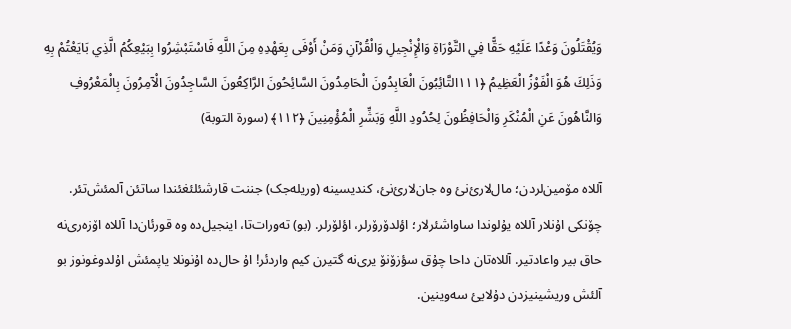وَيُقْتَلُونَ وَعْدًا عَلَيْهِ حَقًّا فِي التَّوْرَاةِ وَالْإِنْجِيلِ وَالْقُرْآنِ وَمَنْ أَوْفَى بِعَهْدِهِ مِنَ اللَّهِ فَاسْتَبْشِرُوا بِبَيْعِكُمُ الَّذِي بَايَعْتُمْ بِهِ وَذَلِكَ هُوَ الْفَوْزُ الْعَظِيمُ ﴿۱۱۱التَّائِبُونَ الْعَابِدُونَ الْحَامِدُونَ السَّائِحُونَ الرَّاكِعُونَ السَّاجِدُونَ الْآمِرُونَ بِالْمَعْرُوفِ وَالنَّاهُونَ عَنِ الْمُنْكَرِ وَالْحَافِظُونَ لِحُدُودِ اللَّهِ وَبَشِّرِ الْمُؤْمِنِينَ ﴿۱۱۲﴾ (سورة التوبة)

آللاە مۆمین‌لردن؛ مال‌لارئ‌نئ وە جان‌لارئ‌نئ، کندیسینە (وریلەجک) جننت قارشئلئغئندا ساتئن آلمئش‌تئر. چۆنکی اۇنلار آللاە یۇلوندا ساواشئرلار؛ اؤلدۆرۆرلر، اؤلۆرلر. (بو) تەورات‌تا، اینجیل‌دە وە قورئان‌دا آللاە اۆزەری‌نە حاق بیر واعادتیر. آللاەتان داحا چۇق سؤزۆنۆ یری‌نە گتیرن کیم واردئر! اۇ حال‌دە اۇنونلا یاپمئش اۇلدوغونوز بو آلئش وریشینیزدن دۇلایئ سەوینین.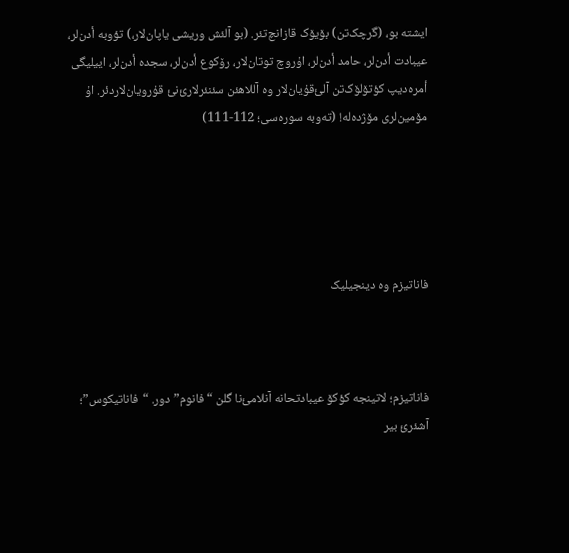ایشتە بو، (گرچک‌تن) بۆیۆک قازانچ‌تئر. (بو آلئش وریشی یاپان‌لار،) تؤوبە أدن‌لر، عیبادت أدن‌لر، حامد أدن‌لر، اۇروچ توتان‌لار، رۆکوع أدن‌لر، سجدە أدن‌لر، اییلیگی أمرەدیپ کؤتۆلۆک‌تن آلئ‌قۇیان‌لار وە آللاهئن سئنئرلارئ‌نئ قۇرویان‌لاردئر. اۇ مۆمین‌لری مۆژدەلە! (تەوبە سورەسی؛ 112-111)





فاناتیزم وە دینجیلیک



فاناتیزم؛ لاتینجە کؤکۆ عیبادتحانە آنلامئ‌نا گلن “فانوم”دور. “فاناتیکوس”؛ آشئرئ بیر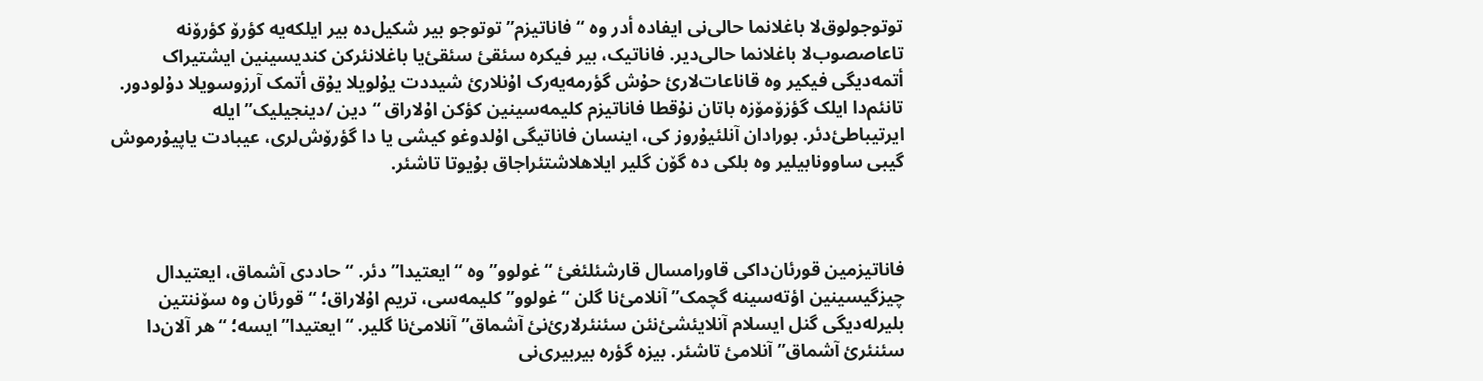توتوجولوق‌لا باغلانما حالی‌نی ایفادە أدر وە “فاناتیزم” توتوجو بیر شکیل‌دە بیر ایلکەیە کؤرۆ کؤرۆنە تاعاصصوب‌لا باغلانما حالی‌دیر. فاناتیک، بیر فیکرە سئقئ سئقئ‌یا باغلانئرکن کندیسینین ایشتیراک أتمەدیگی فیکیر وە قاناعات‌لارئ حۇش گؤرمەیەرک اۇنلارئ شیددت یۇلویلا یۇق أتمک آرزوسویلا دۇلودور. تانئم‌دا ایلک گؤزۆمۆزە باتان نۇقطا فاناتیزم کلیمەسینین کؤکن اۇلاراق “دین /دینجیلیک” ایلە ایرتیباطئ‌دئر. بورادان آنلئیۇروز کی، اینسان فاناتیگی اۇلدوغو کیشی یا دا گؤرۆش‌لری، عیبادت یاپیۇرموش گیبی ساوونابیلیر وە بلکی دە گۆن گلیر ایلاهلاشتئراجاق بۇیوتا تاشئر.



فاناتیزمین قورئان‌داکی قاورامسال قارشئلئغئ “غولوو” وە “ایعتیدا”دئر. “حاددی آشماق، ایعتیدال چیزگیسینین اؤتەسینە گچمک” آنلامئ‌نا گلن “غولوو” کلیمەسی، تریم اۇلاراق؛ “قورئان وە سۆننتین بلیرلەدیگی گنل ایسلام آنلایئشئ‌نئن سئنئرلارئ‌نئ آشماق” آنلامئ‌نا گلیر. “ایعتیدا” ایسە؛ “هر آلان‌دا سئنئرئ آشماق” آنلامئ تاشئر. بیزە گؤرە بیربیری‌نی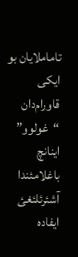تاماملایان بو ایکی قاورام‌دان “غولوو” اینانچ باغلامئندا آشئرئلئغئ ایفادە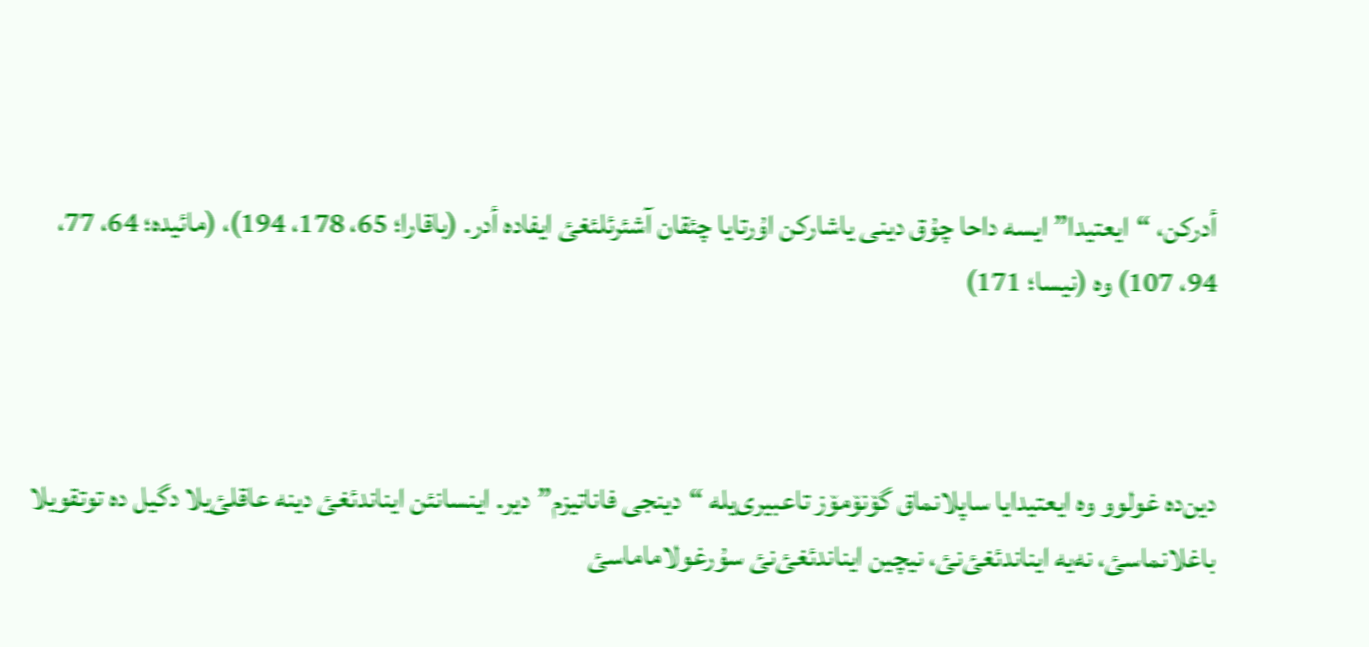أدرکن، “ایعتیدا” ایسە داحا چۇق دینی یاشارکن اۇرتایا چئقان آشئرئلئغئ ایفادە أدر. (باقارا؛ 65، 178، 194)، (مائیدە؛ 64، 77، 94، 107) وە (نیسا؛ 171)



دین‌دە غولوو وە ایعتیدایا ساپلانماق گۆنۆمۆز تاعبیری‌یلە “دینجی فاناتیزم”دیر. اینسانئن ایناندئغئ دینە عاقلئ‌یلا دگیل دە توتقویلا باغلانماسئ، نەیە ایناندئغئ‌نئ، نیچین ایناندئغئ‌نئ سۇرغولاماماسئ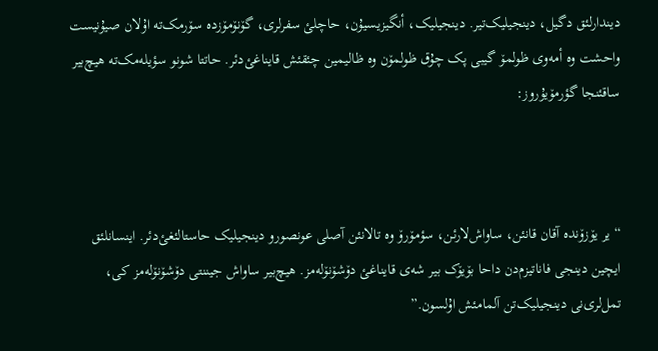دیندارلئق دگیل، دینجیلیک‌تیر. دینجیلیک، أنگیزیسیۇن، حاچلئ سفرلری، گۆنۆمۆزدە سۆرمک‌تە اۇلان صیۇنیست واحشت وە أمەوی ظولمۆ گیبی پک چۇق ظولمۆن وە ظالیمین چئقئش قایناغئ‌دئر. حاتتا شونو سؤیلەمک‌تە هیچ‌بیر ساقئنجا گؤرمۆیۇروز:



“یر یۆزۆندە آقان قانئن، ساواش‌لارئن، سؤمۆرۆ وە تالانئن آصلی عونصورو دینجیلیک حاستالئغئ‌دئر. اینسانلئق ایچین دینجی فاناتیزم‌دن داحا بۆیۆک بیر شەی قایناغئ دۆشۆنۆلەمز. هیچ‌بیر ساواش جیننتی دۆشۆنۆلەمز کی، تمل‌لری‌نی دینجیلیک‌تن آلمامئش اۇلسون.”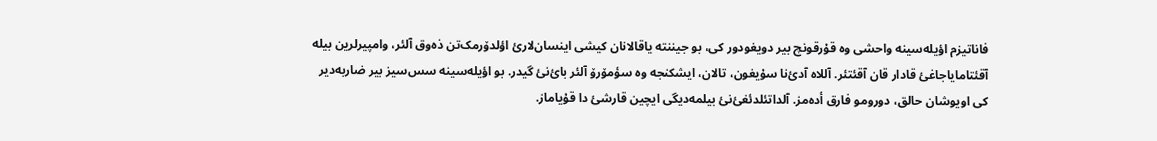فاناتیزم اؤیلەسینە واحشی وە قۇرقونچ بیر دویغودور کی، بو جیننتە یاقالانان کیشی اینسان‌لارئ اؤلدۆرمک‌تن ذەوق آلئر، وامپیرلرین بیلە آقئتامایاجاغئ قادار قان آقئتئر. آللاە آدئ‌نا سۇیغون، تالان، ایشکنجە وە سؤمۆرۆ آلئر بائ‌نئ گیدر. بو اؤیلەسینە سس‌سیز بیر ضاربەدیر کی اویوشان حالق، دورومو فارق أدەمز. آلداتئلدئغئ‌نئ بیلمەدیگی ایچین قارشئ دا قۇیاماز.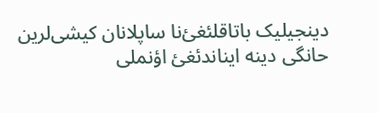دینجیلیک باتاقلئغئ‌نا ساپلانان کیشی‌لرین حانگی دینە ایناندئغئ اؤنملی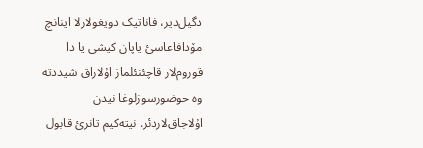دگیل‌دیر، فاناتیک دویغولارلا اینانچ مۆدافاعاسئ یاپان کیشی یا دا قوروم‌لار قاچئنئلماز اۇلاراق شیددتە وە حوضورسوزلوغا نیدن اۇلاجاق‌لاردئر. نیتەکیم تانرئ قابول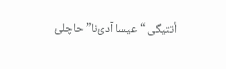أتتیگی “عیسا آدئ‌نا” حاچلئ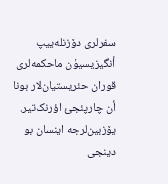سفرلری دۆزنلەییپ أنگیزیسیۇن ماحکمەلری قوران حئریستیان‌لار بونا أن چارپئجئ اؤرنک‌تیر. یۆزبین‌لرجە اینسان بو دینجی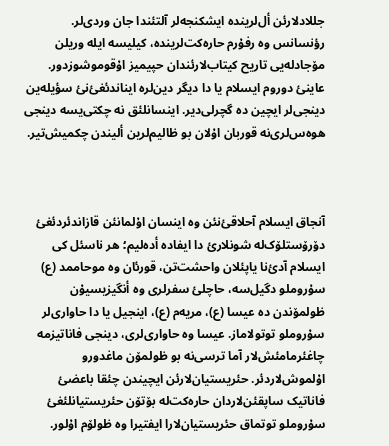جللادلارئن أل‌لریندە ایشکنجەلر آلتئندا جان وردی‌لر. رؤنسانس وە رفۇرم حارەکت‌لریندە، کیلیسە ایلە وریلن مۆجادلەیی تاریح کیتاب‌لارئندان حپیمیز اۇقوموشوزدور. عاینئ دوروم ایسلام یا دا دیگر دین‌لرە ایناندئغئ‌نئ سؤیلەین دینجی‌لر ایچین دە گچرلی‌دیر. اینسانلئق نە چکتی‌یسە دینجی هوەس‌لری‌نە قوربان اۇلان بو ظالیم‌لرین ألیندن چکمیش‌تیر.



آنجاق ایسلام آحلاقئ‌نئن وە اینسان اۇلمانئن قازاندئردئغئ دۆرۆستلۆک‌لە شونلارئ دا ایفادە أدەلیم؛ هر ناسئل کی ایسلام آدئ‌نا یاپئلان واحشت‌تن، قورئان وە موحاممد (ع) سۇروملو دگیل‌سە، حاچلئ سفرلری وە أنگیزیسیۇن ظولمۆندن دە عیسا (ع)، مریەم (ع)، اینجیل یا دا حاواری‌لر سۇروملو توتولاماز. عیسا وە حاواری‌لری، دینجی فاناتیزمە چاغئرمامئش‌لار آما ترسی‌نە بو ظولمۆن ماغدورو اۇلموش‌لاردئر. حئریستیان‌لارئن ایچیندن چئقا باعضئ فاناتیک ساپقئن‌لاردان حارەکت‌لە بۆتۆن حئریستیانلئغئ سۇروملو توتماق حئریستیان‌لارا ایفتیرا وە ظولۆم اۇلور.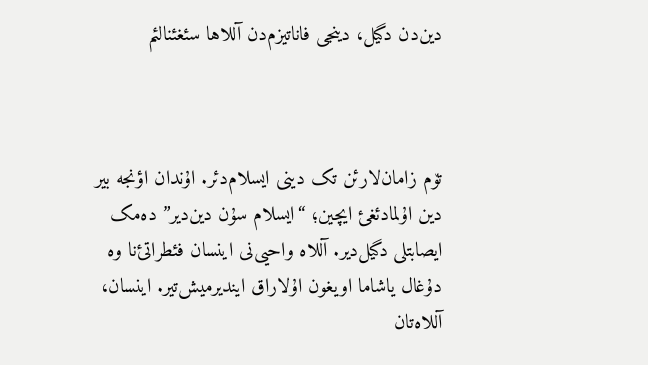دین‌دن دگیل، دینجی فاناتیزم‌دن آللاها سئغئنالئم



تۆم زامان‌لارئن تک دینی ایسلام‌دئر. اۇندان اؤنجە بیر دین اۇلمادئغئ ایچین؛ “ایسلام سۇن دین‌دیر” دەمک ایصابتلی دگیل‌دیر. آللاە واحیی‌نی اینسان فئطراتئ‌نا وە دۇغال یاشاما اویغون اۇلاراق ایندیرمیش‌تیر. اینسان، آللاەتان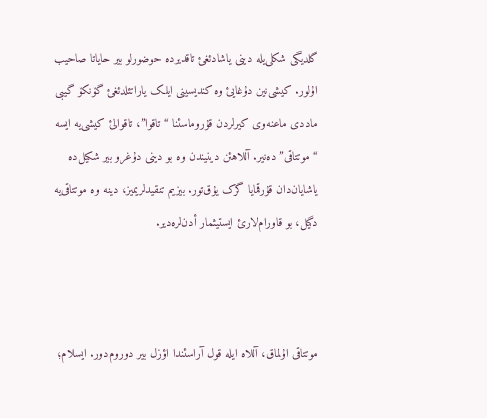گلدیگی شکلی‌یلە دینی یاشادئغئ تاقدیردە حوضورلو بیر حایاتا صاحیب اۇلور. کیشی‌نین دۇغایئ وە کندیسینی ایلک یاراتئلدئغئ گۆنکۆ گیبی ماددی ماعنەوی کیرلردن قۇروماسئنا “تاقوا”، تاقوالئ کیشی‌یە ایسە “موتتاقی” دەنیر. آللاهئن دینیندن وە بو دینی دۇغرو بیر شکیل‌دە یاشایان‌دان قۇرقمایا گرک یۇق‌تور. بیزیم تنقیدلریمیز، دینە وە موتتاقی‌یە دگیل، بو قاورام‌لارئ ایستیثمار أدن‌لرەدیر.



موتتاقی اۇلماق، آللاە ایلە قول آراسئندا اؤزل بیر دوروم‌دور. ایسلام؛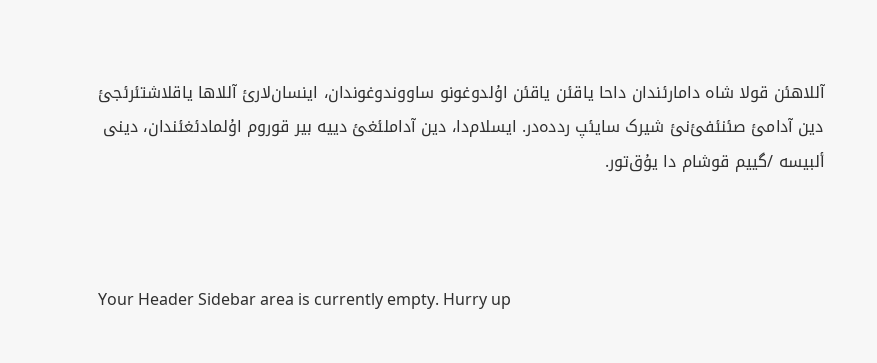آللاهئن قولا شاە دامارئندان داحا یاقئن یاقئن اۇلدوغونو ساووندوغوندان، اینسان‌لارئ آللاها یاقلاشتئرئجئ دین آدامئ صئنئفئ‌نئ شیرک سایئپ رددەدر. ایسلام‌دا، دین آداملئغئ دییە بیر قوروم اۇلمادئغئندان، دینی ألبیسە /گییم قوشام دا یۇق‌تور.



Your Header Sidebar area is currently empty. Hurry up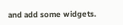and add some widgets.